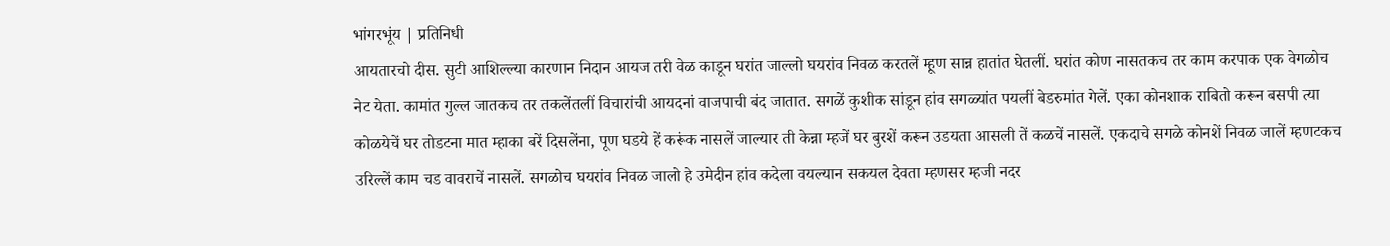भांगरभूंय | प्रतिनिधी
आयतारचो दीस. सुटी आशिल्ल्या कारणान निदान आयज तरी वेळ काडून घरांत जाल्लो घयरांव निवळ करतलें म्हूण सान्न हातांत घेतलीं. घरांत कोण नासतकच तर काम करपाक एक वेगळोच नेट येता. कामांत गुल्ल जातकच तर तकलेंतलीं विचारांची आयदनां वाजपाची बंद जातात. सगळें कुशीक सांडून हांव सगळ्यांत पयलीं बेडरुमांत गेलें. एका कोनशाक राबितो करून बसपी त्या कोळयेचें घर तोडटना मात म्हाका बरें दिसलेंना, पूण घडये हें करूंक नासलें जाल्यार ती केन्ना म्हजें घर बुरशें करून उडयता आसली तें कळचें नासलें. एकदाचे सगळे कोनशें निवळ जालें म्हणटकच उरिल्लें काम चड वावराचें नासलें. सगळोच घयरांव निवळ जालो हे उमेदीन हांव कदेला वयल्यान सकयल देवता म्हणसर म्हजी नदर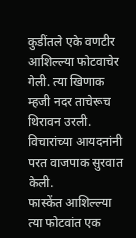कुडींतले एके वणटीर आशिल्ल्या फोटवाचेर गेली. त्या खिणाक म्हजी नदर ताचेरूच थिरावन उरली. विचारांच्या आयदनांनी परत वाजपाक सुरवात केली.
फास्केंत आशिल्ल्या त्या फोटवांत एक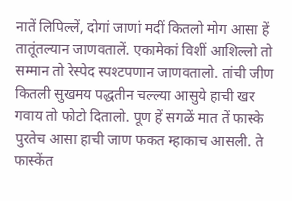नातें लिपिल्लें, दोगां जाणां मदीं कितलो मोग आसा हें तातूंतल्यान जाणवतालें. एकामेकां विशीं आशिल्लो तो सम्मान तो रेस्पेद स्पश्टपणान जाणवतालो. तांची जीण कितली सुखमय पद्धतीन चल्ल्या आसुये हाची खर गवाय तो फोटो दितालो. पूण हें सगळें मात तें फास्के पुरतेच आसा हाची जाण फकत म्हाकाच आसली. ते फास्केंत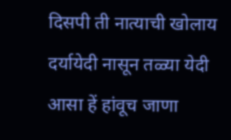दिसपी ती नात्याची खोलाय दर्यायेदी नासून तळ्या येदी आसा हें हांवूच जाणा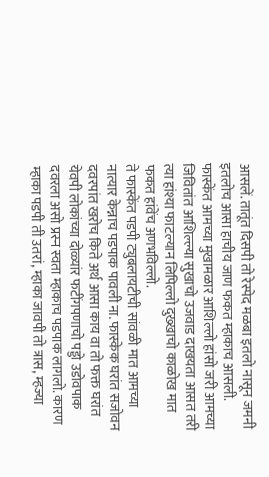आसलें. तातूंत दिसपी तो रेस्पेद मळबा इतलो नासून जमनी इतलोच आसा हाचीय जाण फकत म्हाकाच आसली. फास्केंत आमच्या मुखामळार आशिल्लो हांसो जरी आमच्या जिवितांत आशिल्ल्या सुखाचो उजवाड दाखयता आसत तरी त्या हांश्या फाटल्यान लिपिल्लो दुख्खाचो काळोख मात फकत हांवेंच अणभविल्लो.
ते फास्केंत पडपी ट्युबलायटीची सांवळी मात आमच्या नात्यार केन्नाच पडपाक पावली ना. फास्केक घरांत सजोवन दवरपांत खरोच किते अर्थ आसा काय वा तो फक्त घरांत येवपी लोकांच्या दोळ्यांर फटींगपणाचो पड्डो उडोवपाक दवरला असो प्रस्न स्वता म्हाकाच पडपाक लागलो. कारण म्हाका पडपी ती उतरां, म्हाका जावपी तो त्रास, म्हज्या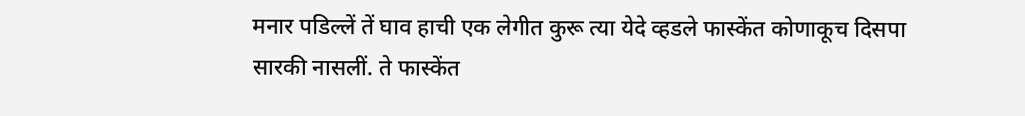मनार पडिल्लें तें घाव हाची एक लेगीत कुरू त्या येदे व्हडले फास्केंत कोणाकूच दिसपा सारकी नासलीं. ते फास्केंत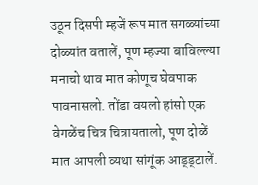उठून दिसपी म्हजें रूप मात सगळ्यांच्या दोळ्यांत वतालें, पूण म्हज्या बाविल्ल्या मनाचो थाव मात कोणूच घेवपाक पावनासलो. तोंडा वयलो हांसो एक वेगळेंच चित्र चित्रायतालो, पूण दोळें मात आपली व्यथा सांगूंक आड्ड्टालें.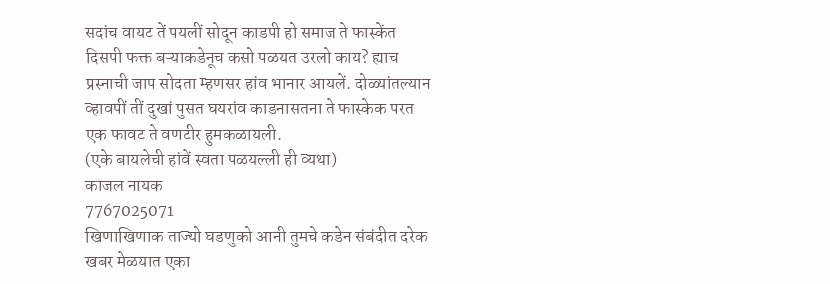सदांच वायट तें पयलीं सोदून काडपी हो समाज ते फास्केंत दिसपी फक्त बऱ्याकडेनूच कसो पळयत उरलो काय? ह्याच प्रस्नाची जाप सोदता म्हणसर हांव भानार आयलें. दोळ्यांतल्यान व्हावपीं तीं दुखां पुसत घयरांव काडनासतना ते फास्केक परत एक फावट ते वणटीर हुमकळायली.
(एके बायलेची हांवें स्वता पळयल्ली ही व्यथा)
काजल नायक
7767025071
खिणाखिणाक ताज्यो घडणुको आनी तुमचे कडेन संबंदीत दरेक खबर मेळयात एका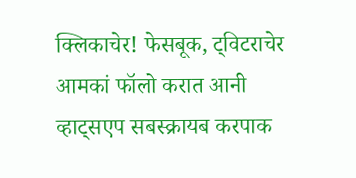क्लिकाचेर! फेसबूक, ट्विटराचेर आमकां फॉलो करात आनी व्हाट्सएप सबस्क्रायब करपाक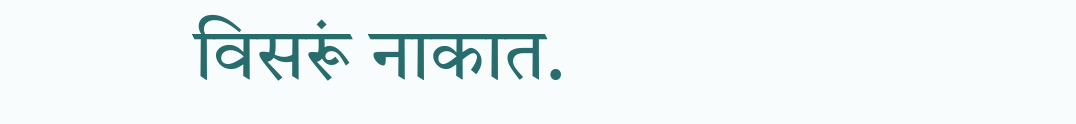विसरूं नाकात.